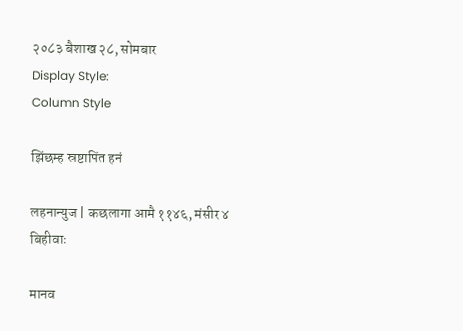२०८३ बैशाख २८, सोमबार
Display Style:
Column Style

झिंछम्ह स्रष्टापिंत हनं

लहनान्युज | कछलागा आमै ११४६, मंसीर ४ बिहीवाः

मानव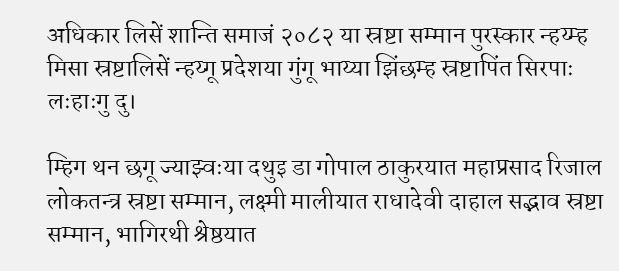अधिकार लिसें शान्ति समाजं २०८२ या स्रष्टा सम्मान पुरस्कार न्हय्म्ह मिसा स्रष्टालिसें न्हय्गू प्रदेशया गुंगू भाय्या झिंछम्ह स्रष्टापिंत सिरपाः लःहाःगु दु।

म्हिग थन छगू ज्याझ्वःया दथुइ डा गोपाल ठाकुरयात महाप्रसाद रिजाल लोकतन्त्र स्रष्टा सम्मान, लक्ष्मी मालीयात राधादेवी दाहाल सद्भाव स्रष्टा सम्मान, भागिरथी श्रेष्ठयात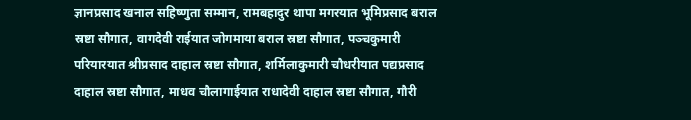ज्ञानप्रसाद खनाल सहिष्णुता सम्मान, रामबहादुर थापा मगरयात भूमिप्रसाद बराल स्रष्टा सौगात, वागदेवी राईयात जोगमाया बराल स्रष्टा सौगात, पञ्चकुमारी परियारयात श्रीप्रसाद दाहाल स्रष्टा सौगात, शर्मिलाकुमारी चौधरीयात पद्यप्रसाद दाहाल स्रष्टा सौगात, माधव चौलागाईयात राधादेवी दाहाल स्रष्टा सौगात, गौरी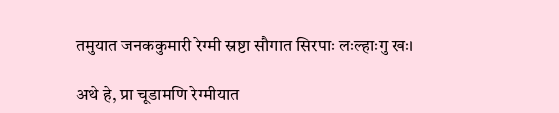तमुयात जनककुमारी रेग्मी स्रष्टा सौगात सिरपाः लःल्हाःगु खः।

अथे हे, प्रा चूडामणि रेग्मीयात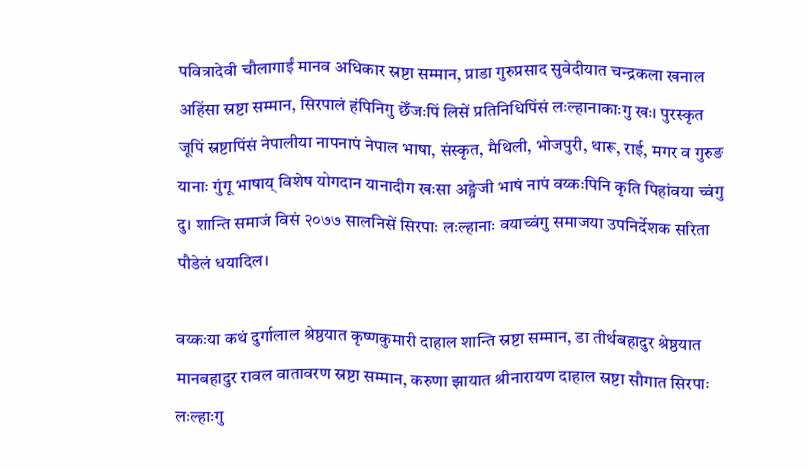पवित्रादेवी चौलागाईं मानव अधिकार स्रष्टा सम्मान, प्राडा गुरुप्रसाद सुवेदीयात चन्द्रकला खनाल अहिंसा स्रष्टा सम्मान, सिरपालं हंपिनिगु छेँजःपिं लिसें प्रतिनिधिपिंसं लःल्हानाकाःगु खः। पुरस्कृत जूपिं स्रष्टापिंसं नेपालीया नापनापं नेपाल भाषा, संस्कृत, मैथिली, भोजपुरी, थारू, राई, मगर व गुरुङ यानाः गुंगू भाषाय् विशेष योगदान यानादीग खःसा अङ्ग्रेजी भाषं नापं वय्कःपिनि कृति पिहांवया च्वंगु दु। शान्ति समाजं विसं २०७७ सालनिसें सिरपाः लःल्हानाः वयाच्वंगु समाजया उपनिर्देशक सरिता पौडेलं धयादिल।

वय्कःया कथं दुर्गालाल श्रेष्ठयात कृष्णकुमारी दाहाल शान्ति स्रष्टा सम्मान, डा तीर्थबहादुर श्रेष्ठयात मानबहादुर रावल वातावरण स्रष्टा सम्मान, करुणा झायात श्रीनारायण दाहाल स्रष्टा सौगात सिरपाः लःल्हाःगु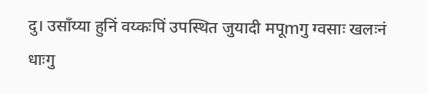दु। उसाँय्या हुनिं वय्कःपिं उपस्थित जुयादी मपूmगु ग्वसाः खलःनं धाःगु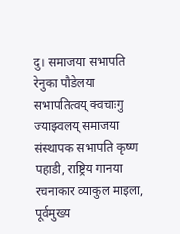दु। समाजया सभापति रेनुका पौडेलया सभापतित्वय् क्वचाःगु ज्याझ्वलय् समाजया संस्थापक सभापति कृष्ण पहाडी, राष्ट्रिय गानया रचनाकार व्याकुल माइला, पूर्वमुख्य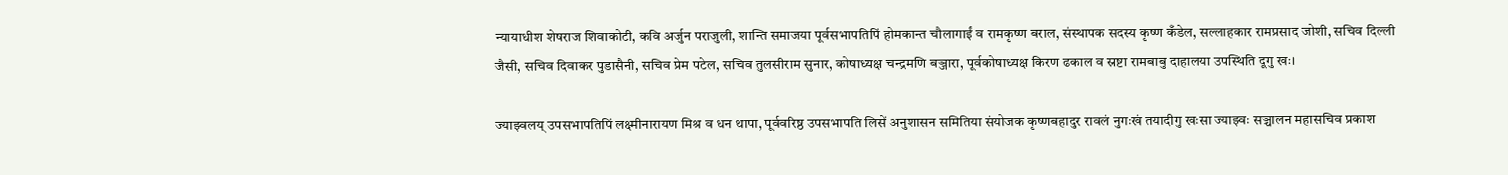न्यायाधीश शेषराज शिवाकोटी, कवि अर्जुन पराजुली, शान्ति समाजया पूर्वसभापतिपिं होमकान्त चौलागाईं व रामकृष्ण बराल, संस्थापक सदस्य कृष्ण कँडेल, सल्लाहकार रामप्रसाद जोशी, सचिव दिल्ली जैसी, सचिव दिवाकर पुडासैनी, सचिव प्रेम पटेल, सचिव तुलसीराम सुनार, कोषाध्यक्ष चन्द्रमणि बञ्जारा, पूर्वकोषाध्यक्ष किरण ढकाल व स्रष्टा रामबाबु दाहालया उपस्थिति दूगु खः।

ज्याझ्वलय् उपसभापतिपिं लक्ष्मीनारायण मिश्र व धन थापा, पूर्ववरिष्ठ उपसभापति लिसें अनुशासन समितिया संयोजक कृष्णबहादुर रावलं नुगःखं तयादीगु खःसा ज्याझ्वः सञ्चालन महासचिव प्रकाश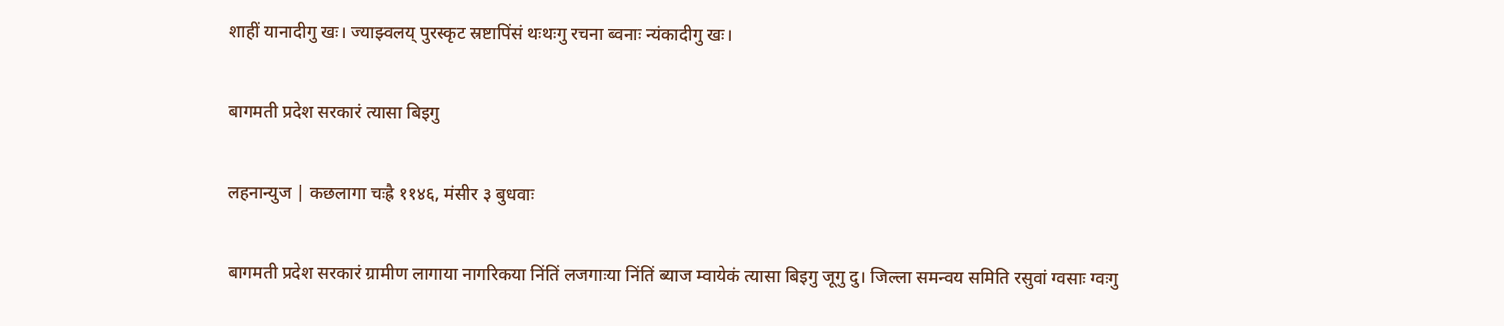शाहीं यानादीगु खः। ज्याझ्वलय् पुरस्कृट स्रष्टापिंसं थःथःगु रचना ब्वनाः न्यंकादीगु खः।

बागमती प्रदेश सरकारं त्यासा बिइगु

लहनान्युज | कछलागा चःह्रै ११४६, मंसीर ३ बुधवाः

बागमती प्रदेश सरकारं ग्रामीण लागाया नागरिकया निंतिं लजगाःया निंतिं ब्याज म्वायेकं त्यासा बिइगु जूगु दु। जिल्ला समन्वय समिति रसुवां ग्वसाः ग्वःगु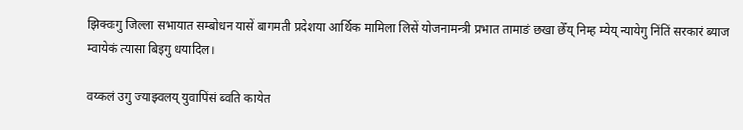झिक्वःगु जिल्ला सभायात सम्बोधन यासें बागमती प्रदेशया आर्थिक मामिला लिसें योजनामन्त्री प्रभात तामाङं छखा छेँय् निम्ह म्येय् न्यायेगु निंतिं सरकारं ब्याज म्वायेकं त्यासा बिइगु धयादिल।

वय्कलं उगु ज्याझ्वलय् युवापिंसं ब्वति कायेत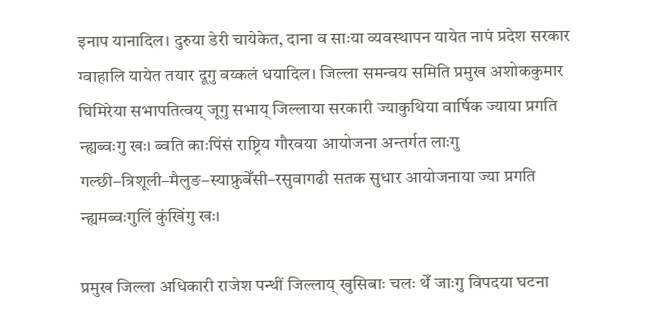इनाप यानादिल। दुरुया डेरी चायेकेत, दाना व साःया व्यवस्थापन यायेत नापं प्रदेश सरकार ग्वाहालि यायेत तयार दूगु वय्कलं धयादिल। जिल्ला समन्वय समिति प्रमुख अशोककुमार घिमिरेया सभापतित्वय् जूगु सभाय् जिल्लाया सरकारी ज्याकुथिया वार्षिक ज्याया प्रगति न्ह्यब्वःगु खः। ब्वति काःपिंसं राष्ट्रिय गौरवया आयोजना अन्तर्गत लाःगु गल्छी–त्रिशूली–मैलुङ–स्याफ्रुबेँसी–रसुवागढी सतक सुधार आयोजनाया ज्या प्रगति न्ह्यमब्वःगुलिं कुंखिंगु खः।

प्रमुख जिल्ला अधिकारी राजेश पन्थीं जिल्लाय् खुसिबाः चलः थेँ जाःगु विपदया घटना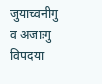जुयाच्वनीगु व अजाःगु विपदया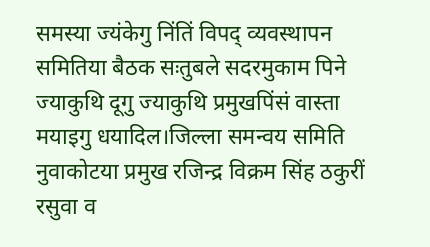समस्या ज्यंकेगु निंतिं विपद् व्यवस्थापन समितिया बैठक सःतुबले सदरमुकाम पिने ज्याकुथि दूगु ज्याकुथि प्रमुखपिंसं वास्ता मयाइगु धयादिल।जिल्ला समन्वय समिति नुवाकोटया प्रमुख रजिन्द्र विक्रम सिंह ठकुरीं रसुवा व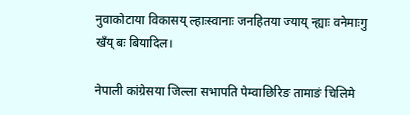नुवाकोटाया विकासय् ल्हाःस्वानाः जनहितया ज्याय् न्ह्याः वनेमाःगु खँय् बः बियादिल।

नेपाली कांग्रेसया जिल्ला सभापति पेम्वाछिरिङ तामाङं चिलिमे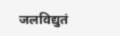जलविद्युतं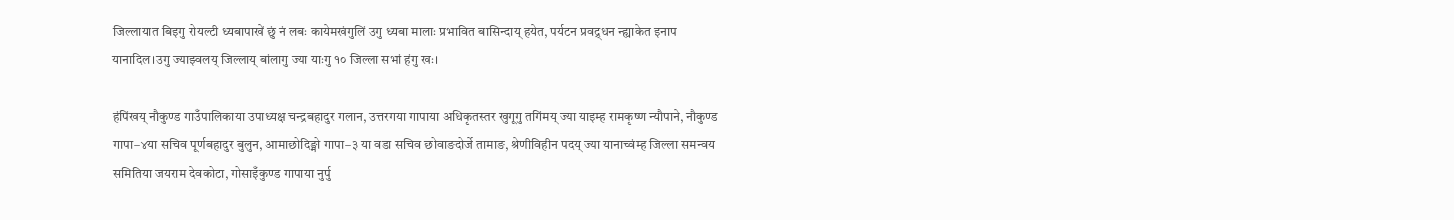जिल्लायात बिइगु रोयल्टी ध्यबापाखें छुं नं लबः कायेमखंगुलिं उगु ध्यबा मालाः प्रभावित बासिन्दाय् हयेत, पर्यटन प्रवद्र्धन न्ह्याकेत इनाप यानादिल।उगु ज्याझ्वलय् जिल्लाय् बांलागु ज्या याःगु १० जिल्ला सभां हंगु खः।

हंपिंखय् नौकुण्ड गाउँपालिकाया उपाध्यक्ष चन्द्रबहादुर गलान, उत्तरगया गापाया अधिकृतस्तर खुगूगु तगिंमय् ज्या याइम्ह रामकृष्ण न्यौपाने, नौकुण्ड गापा–४या सचिव पूर्णबहादुर बुलुन, आमाछोदिङ्मो गापा–३ या वडा सचिव छोवाङदोर्जे तामाङ, श्रेणीविहीन पदय् ज्या यानाच्वंम्ह जिल्ला समन्वय समितिया जयराम देवकोटा, गोसाइँकुण्ड गापाया नुर्पु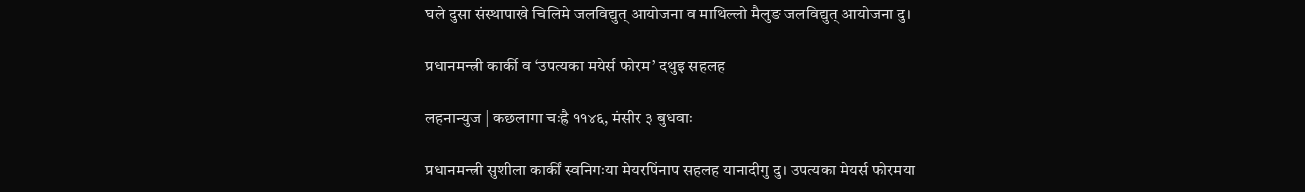घले दुसा संस्थापाखे चिलिमे जलविद्युत् आयोजना व माथिल्लो मैलुङ जलविद्युत् आयोजना दु।

प्रधानमन्त्री कार्की व ‘उपत्यका मयेर्स फोरम’ दथुइ सहलह

लहनान्युज | कछलागा चःह्रै ११४६, मंसीर ३ बुधवाः

प्रधानमन्त्री सुशीला कार्कीं स्वनिगःया मेयरपिंनाप सहलह यानादीगु दु। उपत्यका मेयर्स फोरमया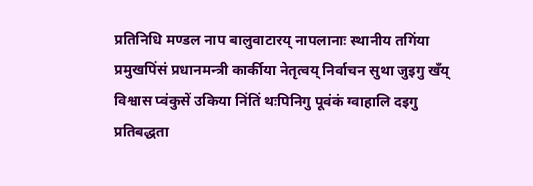प्रतिनिधि मण्डल नाप बालुवाटारय् नापलानाः स्थानीय तगिंया प्रमुखपिंसं प्रधानमन्त्री कार्कीया नेतृत्वय् निर्वाचन सुथा जुइगु खँय् विश्वास प्वंकुसें उकिया निंतिं थःपिनिगु पूवंकं ग्वाहालि दइगु प्रतिबद्धता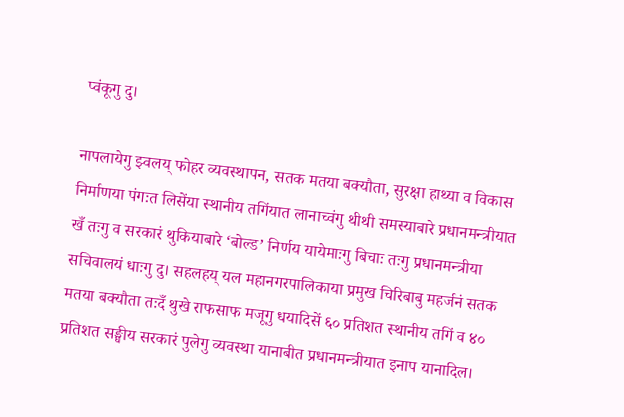प्वंकूगु दु।

नापलायेगु झ्वलय् फोहर व्यवस्थापन, सतक मतया बक्यौता, सुरक्षा हाथ्या व विकास निर्माणया पंगःत लिसेंया स्थानीय तगिंयात लानाच्वंगु थीथी समस्याबारे प्रधानमन्त्रीयात खँ तःगु व सरकारं थुकियाबारे ‘बोल्ड’ निर्णय यायेमाःगु बिचाः तःगु प्रधानमन्त्रीया सचिवालयं धाःगु दु। सहलहय् यल महानगरपालिकाया प्रमुख चिरिबाबु महर्जनं सतक मतया बक्यौता तःदँ थुखे राफसाफ मजूगु धयादिसें ६० प्रतिशत स्थानीय तगिं व ४० प्रतिशत सङ्घीय सरकारं पुलेगु व्यवस्था यानाबीत प्रधानमन्त्रीयात इनाप यानादिल।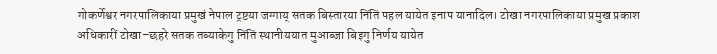गोकर्णेश्वर नगरपालिकाया प्रमुखं नेपाल ट्रष्टया जग्गाय् सतक बिस्तारया निंतिं पहल यायेत इनाप यानादिल। टोखा नगरपालिकाया प्रमुख प्रकाश अधिकारीं टोखा–छहरे सतक तब्याकेगु निंतिं स्थानीययात मुआब्जा बिइगु निर्णय यायेत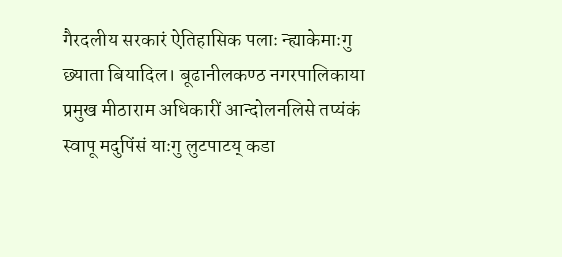गैरदलीय सरकारं ऐतिहासिक पलाः न्ह्याकेमाःगु छ्याता बियादिल। बूढानीलकण्ठ नगरपालिकाया प्रमुख मीठाराम अधिकारीं आन्दोलनलिसे तप्यंकं स्वापू मदुपिंसं याःगु लुटपाटय् कडा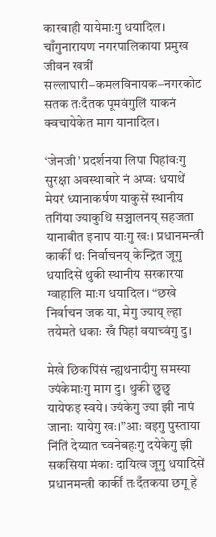कारबाही यायेमाःगु धयादिल। चाँगुनारायण नगरपालिकाया प्रमुख जीवन खत्रीं सल्लाघारी–कमलविनायक–नगरकोट सतक तःदँतक पूमवंगुलिं याकनं क्वचायेकेत माग यानादिल।

‘जेनजी’ प्रदर्शनया लिपा पिहांवःगु सुरक्षा अवस्थाबारे नं अप्वः धयाथें मेयरं ध्यानाकर्षण याकुसें स्थानीय तगिंया ज्याकुथि सञ्चालनय् सहजता यानाबीत इनाप याःगु खः। प्रधानमन्त्री कार्कीं थः निर्वाचनय् केन्द्रित जूगु धयादिसें थुकी स्थानीय सरकारया ग्वाहालि माःग धयादिल। “छखे निर्वाचन जक या, मेगु ज्याय् ल्हा तयेमते धकाः खँ पिहां वयाच्वंगु दु।

मेखे छिकपिंसं न्ह्यथनादीगु समस्या ज्यंकेमाःगु माग दु। थुकी छुछु यायेफइ स्वये। ज्यंकेगु ज्या झी नापं जानाः यायेगु खः।”आः वइगु पुस्ताया निंतिं देय्यात च्वनेबहःगु दयेकेगु झी सकसिया मंकाः दायित्व जूगु धयादिसें प्रधानमन्त्री कार्कीं तःदँतकया छगू हे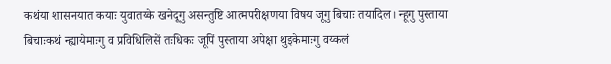कथंया शासनयात कयाः युवातय्के खनेदूगु असन्तुष्टि आत्मपरीक्षणया विषय जूगु बिचाः तयादिल। न्हूगु पुस्ताया बिचाःकथं न्ह्यायेमाःगु व प्रविधिलिसें तःधिकः जूपिं पुस्ताया अपेक्षा थुइकेमाःगु वय्कलं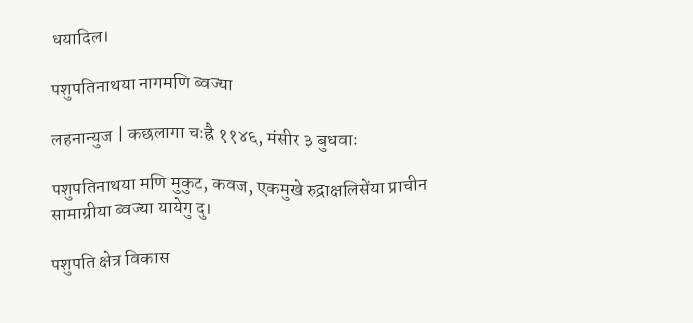धयादिल।

पशुपतिनाथया नागमणि ब्वज्या

लहनान्युज | कछलागा चःह्रै ११४६, मंसीर ३ बुधवाः

पशुपतिनाथया मणि मुकुट, कवज, एकमुखे रुद्राक्षलिसेंया प्राचीन सामाग्रीया ब्वज्या यायेगु दु।

पशुपति क्षेत्र विकास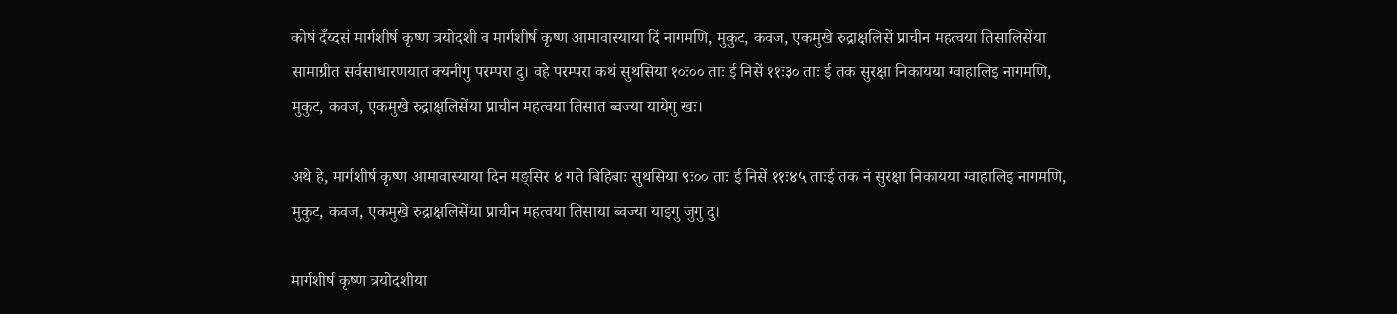कोषं दँय्दसं मार्गशीर्ष कृष्ण त्रयोदशी व मार्गशीर्ष कृष्ण आमावास्याया दिं नागमणि, मुकुट, कवज, एकमुखे रुद्राक्षलिसें प्राचीन महत्वया तिसालिसेंया सामाग्रीत सर्वसाधारणयात क्यनीगु परम्परा दु। वहे परम्परा कथं सुथसिया १०ः०० ताः ई निसें ११ः३० ताः ई तक सुरक्षा निकायया ग्वाहालिइ नागमणि, मुकुट, कवज, एकमुखे रुद्राक्षलिसेंया प्राचीन महत्वया तिसात ब्वज्या यायेगु खः।

अथे हे, मार्गशीर्ष कृष्ण आमावास्याया दिन मङ्सिर ४ गते बिहिबाः सुथसिया ९ः०० ताः ई निसें ११ः४५ ताःई तक नं सुरक्षा निकायया ग्वाहालिइ नागमणि, मुकुट, कवज, एकमुखे रुद्राक्षलिसेंया प्राचीन महत्वया तिसाया ब्वज्या याइगु जुगु दु।

मार्गशीर्ष कृष्ण त्रयोदशीया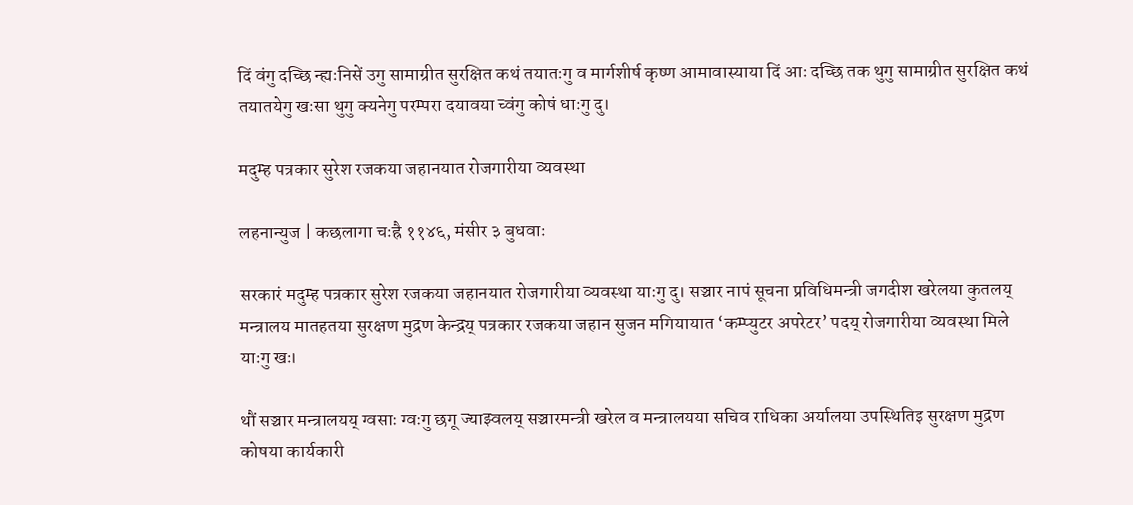दिं वंगु दच्छि न्ह्यःनिसें उगु सामाग्रीत सुरक्षित कथं तयातःगु व मार्गशीर्ष कृष्ण आमावास्याया दिं आः दच्छि तक थुगु सामाग्रीत सुरक्षित कथं तयातयेगु खःसा थुगु क्यनेगु परम्परा दयावया च्वंगु कोषं धाःगु दु।

मदुम्ह पत्रकार सुरेश रजकया जहानयात रोजगारीया व्यवस्था

लहनान्युज | कछलागा चःह्रै ११४६, मंसीर ३ बुधवाः

सरकारं मदुम्ह पत्रकार सुरेश रजकया जहानयात रोजगारीया व्यवस्था याःगु दु। सञ्चार नापं सूचना प्रविधिमन्त्री जगदीश खरेलया कुतलय् मन्त्रालय मातहतया सुरक्षण मुद्रण केन्द्रय् पत्रकार रजकया जहान सुजन मगियायात ‘कम्प्युटर अपरेटर’ पदय् रोजगारीया व्यवस्था मिले याःगु खः।

थौं सञ्चार मन्त्रालयय् ग्वसाः ग्वःगु छगू ज्याझ्वलय् सञ्चारमन्त्री खरेल व मन्त्रालयया सचिव राधिका अर्यालया उपस्थितिइ सुरक्षण मुद्रण कोषया कार्यकारी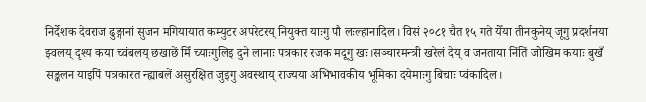निर्देशक देवराज ढुङ्गानां सुजन मगियायात कम्युटर अपरेटरय् नियुक्त याःगु पौ लःल्हानादिल। विसं २०८१ चैत १५ गते येँया तीनकुनेय् जूगु प्रदर्शनया झ्वलय् दृश्य कया च्वंबलय् छखाछें मिँ च्याःगुलिइ दुने लानाः पत्रकार रजक मदूगु खः।सञ्चारमन्त्री खरेलं देय् व जनताया निंतिं जोखिम कयाः बुखँ सङ्कलन याइपिं पत्रकारत न्ह्याबलें असुरक्षित जुइगु अवस्थाय् राज्यया अभिभावकीय भूमिका दयेमाःगु बिचाः प्वंकादिल।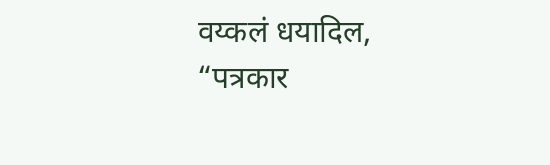वय्कलं धयादिल, “पत्रकार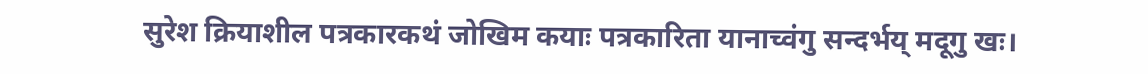सुरेश क्रियाशील पत्रकारकथं जोखिम कयाः पत्रकारिता यानाच्वंगु सन्दर्भय् मदूगु खः।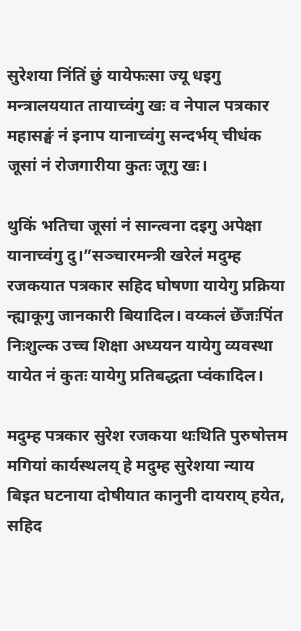सुरेशया निंतिं छुं यायेफःसा ज्यू धइगु मन्त्रालययात तायाच्वंगु खः व नेपाल पत्रकार महासङ्घं नं इनाप यानाच्वंगु सन्दर्भय् चीधंक जूसां नं रोजगारीया कुतः जूगु खः।

थुकिं भतिचा जूसां नं सान्त्वना दइगु अपेक्षा यानाच्वंगु दु।”सञ्चारमन्त्री खरेलं मदुम्ह रजकयात पत्रकार सहिद घोषणा यायेगु प्रक्रिया न्ह्याकूगु जानकारी बियादिल। वय्कलं छेँजःपिंत निःशुल्क उच्च शिक्षा अध्ययन यायेगु व्यवस्था यायेत नं कुतः यायेगु प्रतिबद्धता प्वंकादिल।

मदुम्ह पत्रकार सुरेश रजकया थःथिति पुरुषोत्तम मगियां कार्यस्थलय् हे मदुम्ह सुरेशया न्याय बिइत घटनाया दोषीयात कानुनी दायराय् हयेत, सहिद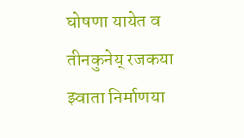घोषणा यायेत व तीनकुनेय् रजकया झ्वाता निर्माणया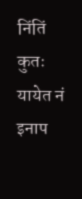निंतिं कुतः यायेत नं इनाप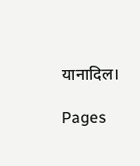यानादिल।

Pages